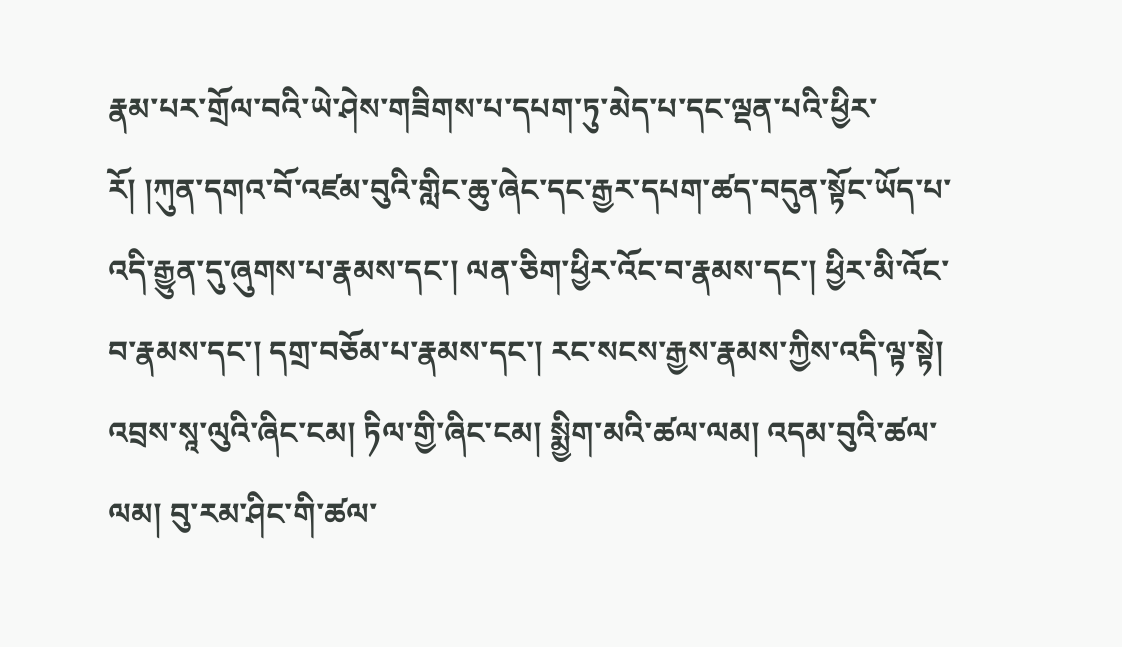རྣམ་པར་གྲོལ་བའི་ཡེ་ཤེས་གཟིགས་པ་དཔག་ཏུ་མེད་པ་དང་ལྡན་པའི་ཕྱིར་རོ། །ཀུན་དགའ་བོ་འཛམ་བུའི་གླིང་ཆུ་ཞེང་དང་རྒྱར་དཔག་ཚད་བདུན་སྟོང་ཡོད་པ་འདི་རྒྱུན་དུ་ཞུགས་པ་རྣམས་དང་། ལན་ཅིག་ཕྱིར་འོང་བ་རྣམས་དང་། ཕྱིར་མི་འོང་བ་རྣམས་དང་། དགྲ་བཅོམ་པ་རྣམས་དང་། རང་སངས་རྒྱས་རྣམས་ཀྱིས་འདི་ལྟ་སྟེ། འབྲས་སཱ་ལུའི་ཞིང་ངམ། ཏིལ་གྱི་ཞིང་ངམ། སྨྱིག་མའི་ཚལ་ལམ། འདམ་བུའི་ཚལ་ལམ། བུ་རམ་ཤིང་གི་ཚལ་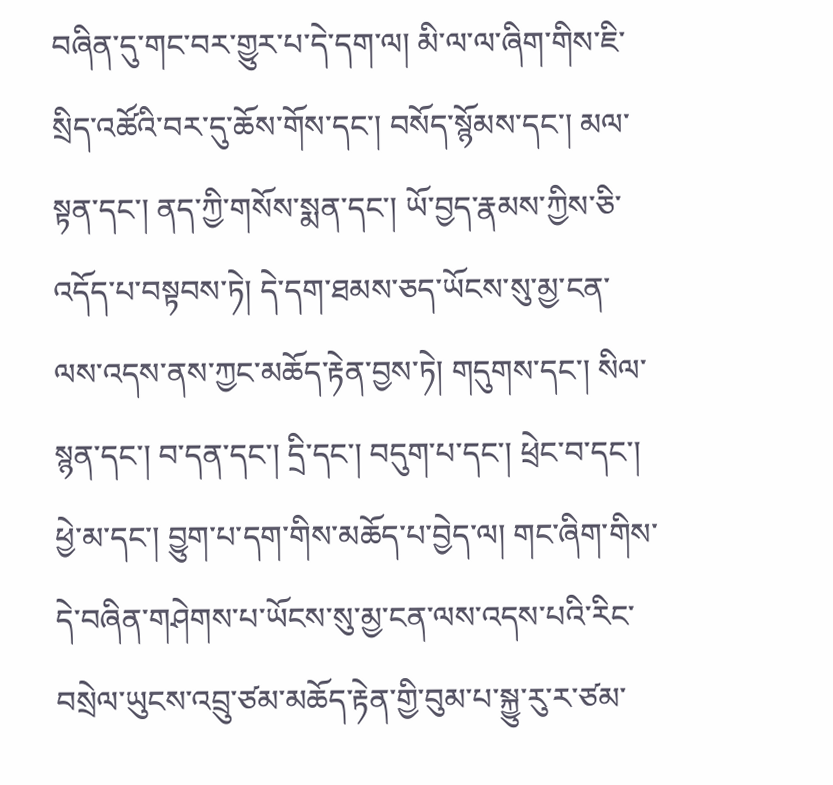བཞིན་དུ་གང་བར་གྱུར་པ་དེ་དག་ལ། མི་ལ་ལ་ཞིག་གིས་ཇི་སྲིད་འཚོའི་བར་དུ་ཆོས་གོས་དང་། བསོད་སྙོམས་དང་། མལ་སྟན་དང་། ནད་ཀྱི་གསོས་སྨན་དང་། ཡོ་བྱད་རྣམས་ཀྱིས་ཅི་འདོད་པ་བསྟབས་ཏེ། དེ་དག་ཐམས་ཅད་ཡོངས་སུ་མྱ་ངན་ལས་འདས་ནས་ཀྱང་མཆོད་རྟེན་བྱས་ཏེ། གདུགས་དང་། སིལ་སྙན་དང་། བ་དན་དང་། དྲི་དང་། བདུག་པ་དང་། ཕྲེང་བ་དང་། ཕྱེ་མ་དང་། བྱུག་པ་དག་གིས་མཆོད་པ་བྱེད་ལ། གང་ཞིག་གིས་དེ་བཞིན་གཤེགས་པ་ཡོངས་སུ་མྱ་ངན་ལས་འདས་པའི་རིང་བསྲེལ་ཡུངས་འབྲུ་ཙམ་མཆོད་རྟེན་གྱི་བུམ་པ་སྐྱུ་རུ་ར་ཙམ་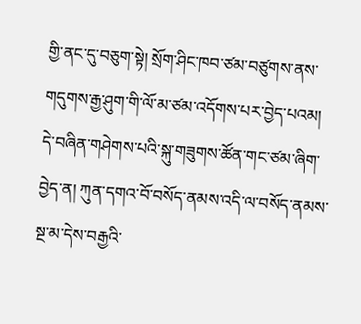གྱི་ནང་དུ་བཅུག་སྟེ། སྲོག་ཤིང་ཁབ་ཙམ་བཙུགས་ནས་གདུགས་རྒྱ་ཤུག་གི་ལོ་མ་ཙམ་འདོགས་པར་བྱེད་པའམ། དེ་བཞིན་གཤེགས་པའི་སྐུ་གཟུགས་ཚོན་གང་ཙམ་ཞིག་བྱེད་ན། ཀུན་དགའ་བོ་བསོད་ནམས་འདི་ལ་བསོད་ནམས་སྔ་མ་དེས་བརྒྱའི་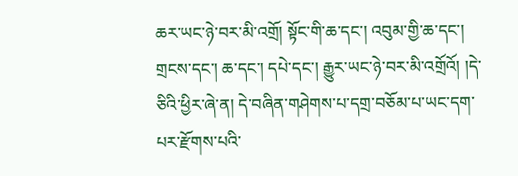ཆར་ཡང་ཉེ་བར་མི་འགྲོ། སྟོང་གི་ཆ་དང་། འབུམ་གྱི་ཆ་དང་། གྲངས་དང་། ཆ་དང་། དཔེ་དང་། རྒྱུར་ཡང་ཉེ་བར་མི་འགྲོའོ། །དེ་ཅིའི་ཕྱིར་ཞེ་ན། དེ་བཞིན་གཤེགས་པ་དགྲ་བཅོམ་པ་ཡང་དག་པར་རྫོགས་པའི་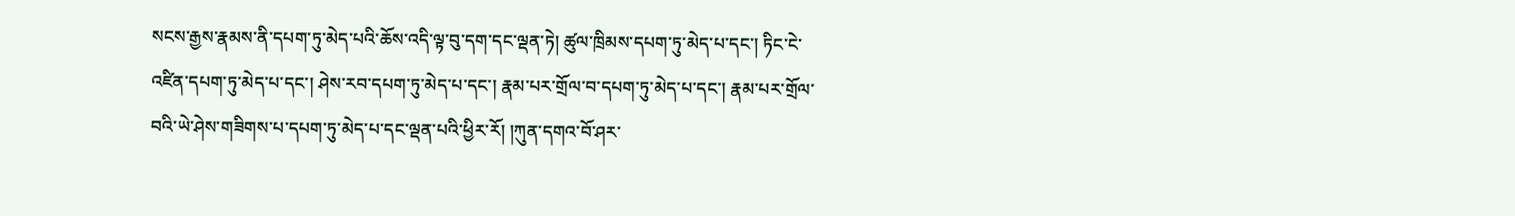སངས་རྒྱས་རྣམས་ནི་དཔག་ཏུ་མེད་པའི་ཆོས་འདི་ལྟ་བུ་དག་དང་ལྡན་ཏེ། ཚུལ་ཁྲིམས་དཔག་ཏུ་མེད་པ་དང་། ཏིང་ངེ་འཛིན་དཔག་ཏུ་མེད་པ་དང་། ཤེས་རབ་དཔག་ཏུ་མེད་པ་དང་། རྣམ་པར་གྲོལ་བ་དཔག་ཏུ་མེད་པ་དང་། རྣམ་པར་གྲོལ་བའི་ཡེ་ཤེས་གཟིགས་པ་དཔག་ཏུ་མེད་པ་དང་ལྡན་པའི་ཕྱིར་རོ། །ཀུན་དགའ་བོ་ཤར་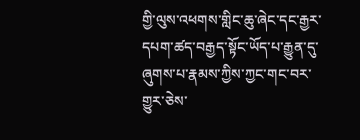གྱི་ལུས་འཕགས་གླིང་ཆུ་ཞེང་དང་རྒྱར་དཔག་ཚད་བརྒྱད་སྟོང་ཡོད་པ་རྒྱུན་དུ་ཞུགས་པ་རྣམས་ཀྱིས་ཀྱང་གང་བར་གྱུར་ཅེས་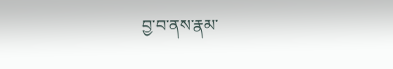བྱ་བ་ནས་རྣམ་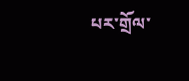པར་གྲོལ་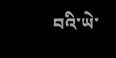བའི་ཡེ་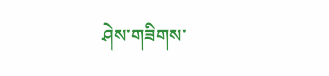ཤེས་གཟིགས་